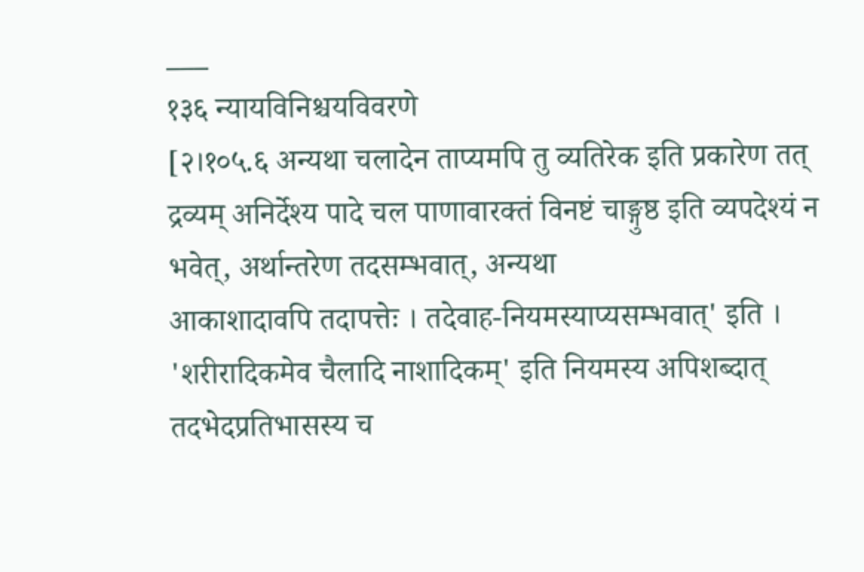___
१३६ न्यायविनिश्चयविवरणे
[२।१०५.६ अन्यथा चलादेन ताप्यमपि तु व्यतिरेक इति प्रकारेण तत् द्रव्यम् अनिर्देश्य पादे चल पाणावारक्तं विनष्टं चाङ्गुष्ठ इति व्यपदेश्यं न भवेत्, अर्थान्तरेण तदसम्भवात्, अन्यथा
आकाशादावपि तदापत्तेः । तदेवाह-नियमस्याप्यसम्भवात्' इति । 'शरीरादिकमेव चैलादि नाशादिकम्' इति नियमस्य अपिशब्दात् तदभेदप्रतिभासस्य च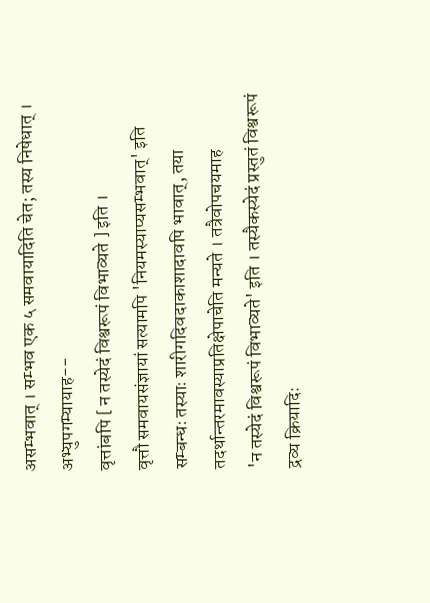असम्भवात् । सम्भव एक ५ समवायादिति चेत; तस्य निषेधात् । अभ्युपगम्यायाह--
वृत्तांबपि [ न तस्येदं विश्वरूपं विभाव्यते ] इति ।
वृत्तौ समवायसंज्ञायां सत्यामपि 'नियमस्याप्यसम्भवात्' इति सम्बन्धः तस्याः शारीगदिवदाकाशादावपि भावात्, तया तदर्थान्तरमावस्याप्रतिक्षेपाचेति मन्यते । तत्रैवोपचयमाह
'न तस्येदं विश्वरूपं विभाव्यते' इति । तस्यैकस्येदं प्रस्तुतं विश्वरूपं द्रव्य क्रियादिः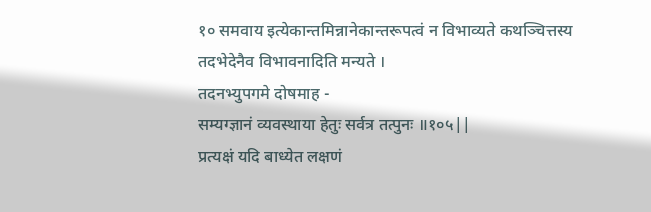१० समवाय इत्येकान्तमिन्नानेकान्तरूपत्वं न विभाव्यते कथञ्चित्तस्य तदभेदेनैव विभावनादिति मन्यते ।
तदनभ्युपगमे दोषमाह -
सम्यग्ज्ञानं व्यवस्थाया हेतुः सर्वत्र तत्पुनः ॥१०५||
प्रत्यक्षं यदि बाध्येत लक्षणं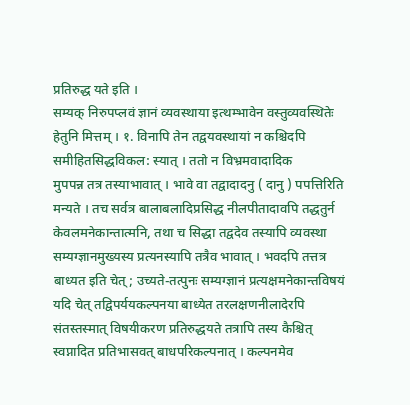प्रतिरुद्ध यते इति ।
सम्यक् निरुपप्लवं ज्ञानं व्यवस्थाया इत्थम्भावेन वस्तुव्यवस्थितेः हेतुनि मित्तम् । १. विनापि तेन तद्वयवस्थायां न कश्चिदपि समीहितसिद्धविकल: स्यात् । ततो न विभ्रमवादादिक
मुपपन्न तत्र तस्याभावात् । भावे वा तद्वादादनु ( दानु ) पपत्तिरिति मन्यते । तच सर्वत्र बालाबलादिप्रसिद्ध नीलपीतादावपि तद्धतुर्न केवलमनेकान्तात्मनि, तथा च सिद्धा तद्वदेव तस्यापि व्यवस्था सम्यग्ज्ञानमुख्यस्य प्रत्यनस्यापि तत्रैव भावात् । भवदपि तत्तत्र बाध्यत इति चेत्; उच्यते-तत्पुनः सम्यग्ज्ञानं प्रत्यक्षमनेकान्तविषयं यदि चेत् तद्विपर्ययकल्पनया बाध्येत तरलक्षणनीलादेरपि संतस्तस्मात् विषयीकरण प्रतिरुद्धयते तत्रापि तस्य कैश्चित् स्वप्नादित प्रतिभासवत् बाधपरिकल्पनात् । कल्पनमेव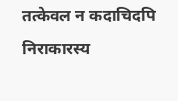तत्केवल न कदाचिदपि निराकारस्य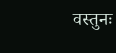वस्तुनः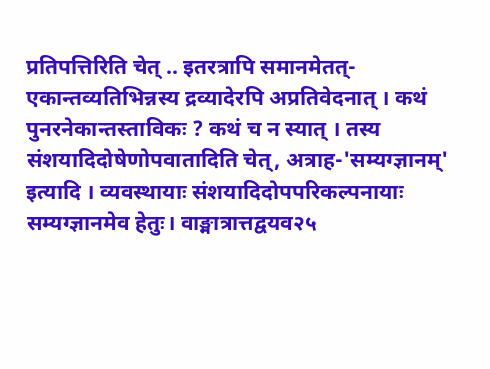प्रतिपत्तिरिति चेत् .. इतरत्रापि समानमेतत्-एकान्तव्यतिभिन्नस्य द्रव्यादेरपि अप्रतिवेदनात् । कथं पुनरनेकान्तस्ताविकः ? कथं च न स्यात् । तस्य संशयादिदोषेणोपवातादिति चेत्, अत्राह-'सम्यग्ज्ञानम्'
इत्यादि । व्यवस्थायाः संशयादिदोपपरिकल्पनायाः सम्यग्ज्ञानमेव हेतुः। वाङ्मात्रात्तद्वयव२५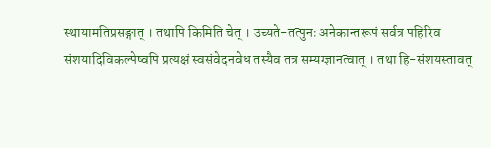स्थायामतिप्रसङ्गात् । तथापि किमिति चेत् । उच्यते-तत्पुनः अनेकान्तरूपं सर्वत्र पहिरिव
संशयादिविकल्पेष्वपि प्रत्यक्षं स्वसंवेदनवेध तस्यैव तत्र सम्यग्ज्ञानत्वात् । तथा हि-संशयस्तावत्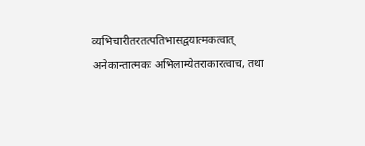व्यभिचारीतरतत्पतिभासद्वयात्मकत्वात् अनेकान्तात्मकः अभिलाम्येतराकारत्वाच, तथा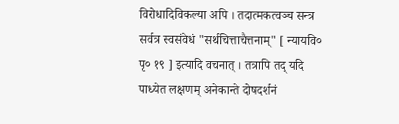विरोधादिविकल्या अपि । तदात्मकत्वञ्च सन्त्र सर्वत्र स्वसंवेधं "सर्थचित्ताचैत्तनाम्" [ न्यायवि० पृ० १९ ] इत्यादि वचनात् । तत्रापि तद् यदि पाध्येत लक्षणम् अनेकान्ते दोषदर्शनं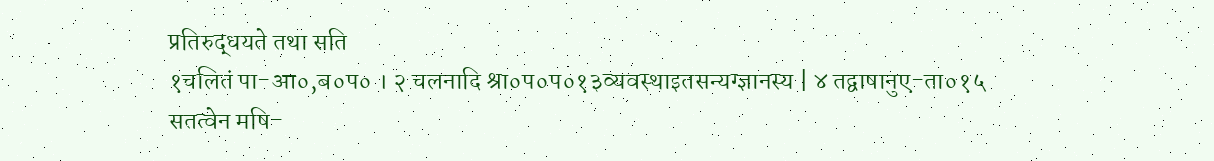प्रतिरुद्धयते तथा सति
१चलितं पा-आ०,ब०प० । २ चलनादि श्रा०प०प०१३व्यवस्थाइतसन्यग्ज्ञानस्य | ४ तद्वाषानुए-ता०१५ सतत्वेन मषि-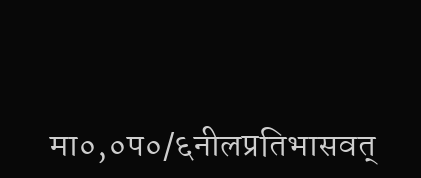मा०,०प०/६नीलप्रतिभासवत्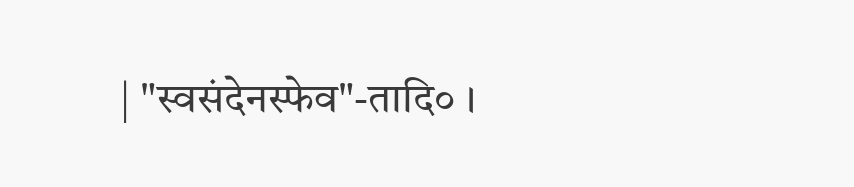| "स्वसंदेनस्फेव"-तादि० ।